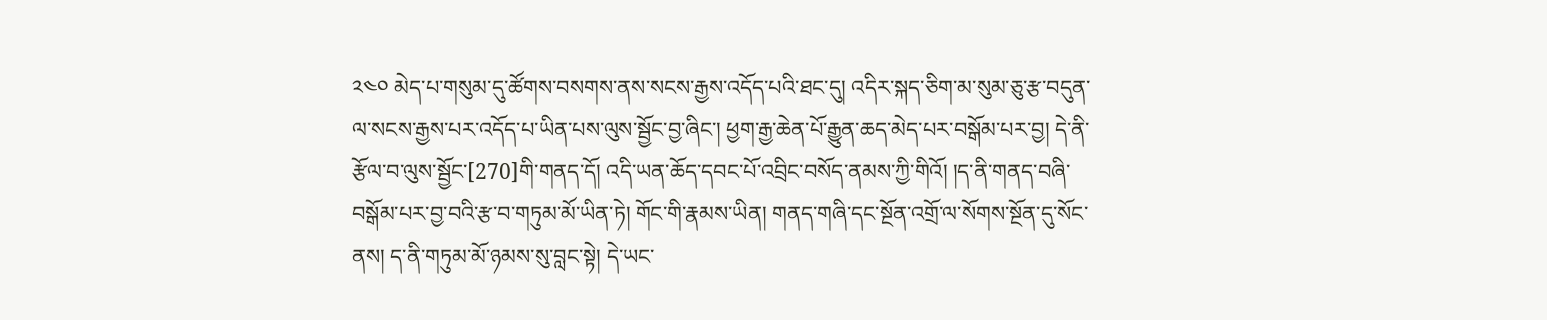༢༤༠ མེད་པ་གསུམ་དུ་ཚོགས་བསགས་ནས་སངས་རྒྱས་འདོད་པའི་ཐང་དུ། འདིར་སྐད་ཅིག་མ་སུམ་ཅུ་རྩ་བདུན་ལ་སངས་རྒྱས་པར་འདོད་པ་ཡིན་པས་ལུས་སྦྱོང་བྱ་ཞིང་། ཕྱག་རྒྱ་ཆེན་པོ་རྒྱུན་ཆད་མེད་པར་བསྒོམ་པར་བྱ། དེ་ནི་རྩོལ་བ་ལུས་སྦྱོང་[270]གི་གནད་དོ། འདི་ཡན་ཆོད་དབང་པོ་འབྲིང་བསོད་ནམས་ཀྱི་གིའོ། །ད་ནི་གནད་བཞི་བསྒོམ་པར་བྱ་བའི་རྩ་བ་གཏུམ་མོ་ཡིན་ཏེ། གོང་གི་རྣམས་ཡིན། གནད་གཞི་དང་སྔོན་འགྲོ་ལ་སོགས་སྔོན་དུ་སོང་ནས། ད་ནི་གཏུམ་མོ་ཉམས་སུ་བླང་སྟེ། དེ་ཡང་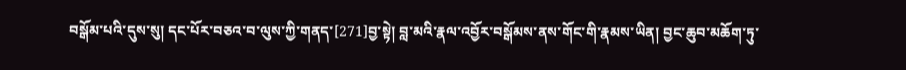བསྒོམ་པའི་དུས་སུ། དང་པོར་བཅའ་བ་ལུས་ཀྱི་གནད་[271]བྱ་སྟེ། བླ་མའི་རྣལ་འབྱོར་བསྒོམས་ནས་གོང་གི་རྣམས་ཡིན། བྱང་ཆུབ་མཆོག་ཏུ་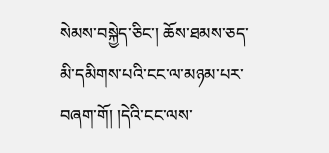སེམས་བསྐྱེད་ཅིང་། ཆོས་ཐམས་ཅད་མི་དམིགས་པའི་ངང་ལ་མཉམ་པར་བཞག་གོ། །དེའི་ངང་ལས་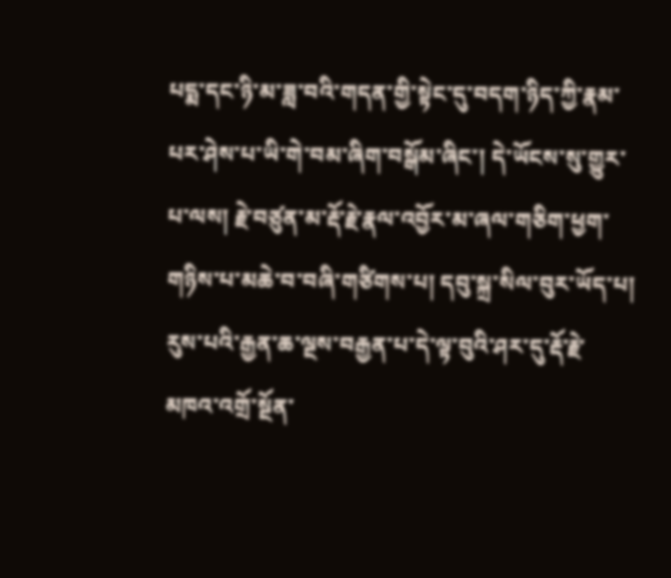པདྨ་དང་ཉི་མ་ཟླ་བའི་གདན་གྱི་སྟེང་དུ་བདག་ཉིད་ཀྱི་རྣམ་པར་ཤེས་པ་ཡི་གེ་བམ་ཞིག་བསྒོམ་ཞིང་། དེ་ཡོངས་སུ་གྱུར་པ་ལས། རྗེ་བཙུན་མ་རྡོ་རྗེ་རྣལ་འབྱོར་མ་ཞལ་གཅིག་ཕྱག་གཉིས་པ་མཆེ་བ་བཞི་གཙིགས་པ། དབུ་སྐྲ་སིལ་བུར་ཡོད་པ། རུས་པའི་རྒྱན་ཆ་ལྔས་བརྒྱན་པ་དེ་ལྟ་བུའི་ཤར་དུ་རྡོ་རྗེ་མཁའ་འགྲོ་སྔོན་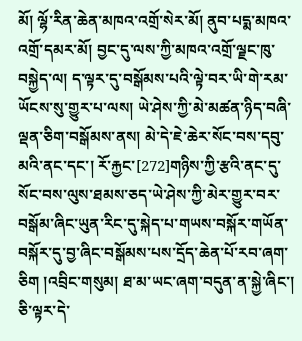མོ། ལྷོ་རིན་ཆེན་མཁའ་འགྲོ་སེར་མོ། ནུབ་པདྨ་མཁའ་འགྲོ་དམར་མོ། བྱང་དུ་ལས་ཀྱི་མཁའ་འགྲོ་ལྗང་ཁུ་བསྐྱེད་ལ། ད་ལྟར་དུ་བསྒོམས་པའི་ལྟེ་བར་ཡི་གེ་རམ་ཡོངས་སུ་གྱུར་པ་ལས། ཡེ་ཤེས་ཀྱི་མེ་མཚན་ཉིད་བཞི་ལྡན་ཅིག་བསྒོམས་ནས། མེ་དེ་ཇེ་ཆེར་སོང་བས་དབུ་མའི་ནང་དང་། རོ་རྐྱང་[272]གཉིས་ཀྱི་རྩའི་ནང་དུ་སོང་བས་ལུས་ཐམས་ཅད་ཡེ་ཤེས་ཀྱི་མེར་གྱུར་བར་བསྒོམ་ཞིང་ཡུན་རིང་དུ་སྐེད་པ་གཡས་བསྐོར་གཡོན་བསྐོར་དུ་བྱ་ཞིང་བསྒོམས་པས་དྲོད་ཆེན་པོ་རབ་ཞག་ཅིག །འབྲིང་གསུམ། ཐ་མ་ཡང་ཞག་བདུན་ན་སྐྱེ་ཞིང་། ཅི་ལྟར་དེ་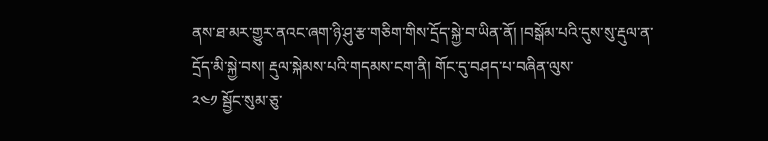ནས་ཐ་མར་གྱུར་ནའང་ཞག་ཉི་ཤུ་རྩ་གཅིག་གིས་དྲོད་སྐྱེ་བ་ཡིན་ནོ། །བསྒོམ་པའི་དུས་སུ་རྡུལ་ན་དྲོད་མི་སྐྱེ་བས། རྡུལ་སྐེམས་པའི་གདམས་ངག་ནི། གོང་དུ་བཤད་པ་བཞིན་ལུས་
༢༤༡ སྦྱོང་སུམ་ཅུ་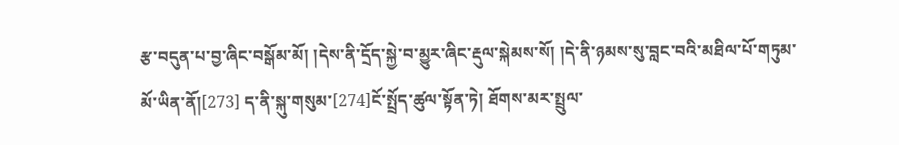རྩ་བདུན་པ་བྱ་ཞིང་བསྒོམ་མོ། །དེས་ནི་དྲོད་སྐྱེ་བ་མྱུར་ཞིང་རྡུལ་སྐེམས་སོ། །དེ་ནི་ཉམས་སུ་བླང་བའི་མཐིལ་པོ་གཏུམ་མོ་ཡིན་ནོ།[273] ད་ནི་སྐུ་གསུམ་[274]ངོ་སྤྲོད་ཚུལ་སྟོན་ཏེ། ཐོགས་མར་སྤྲུལ་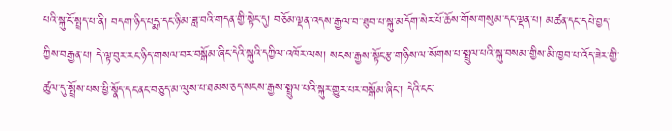པའི་སྐུ་ངོ་སྤྲད་པ་ནི། བདག་ཉིད་པདྨ་དང་ཉི་མ་ཟླ་བའི་གདན་གྱི་སྟེང་དུ། བཅོམ་ལྡན་འདས་རྒྱལ་བ་་ཐུབ་པ་སྐུ་མདོག་སེར་པོ་ཆོས་གོས་གསུམ་དང་ལྡན་པ། མཚན་དང་དཔེ་བྱད་ཀྱིས་བརྒྱན་པ། དེ་ལྟ་བུར་རང་ཉིད་གསལ་བར་བསྒོམ་ཞིང་དེའི་སྐུའི་དཀྱིལ་འཁོར་ལས། སངས་རྒྱས་སྟོང་རྩ་གཉིས་ལ་སོགས་པ་སྤྲུལ་པའི་སྐུ་བསམ་གྱིས་མི་ཁྱབ་པ་འོད་ཟེར་གྱི་ཚུལ་དུ་སྤྲོས་པས་ཕྱི་སྣོད་དང་ནང་བཅུད་མ་ལུས་པ་ཐམས་ཅད་སངས་རྒྱས་སྤྲུལ་པའི་སྐུར་གྱུར་པར་བསྒོམ་ཞིང་། དེའི་ངང་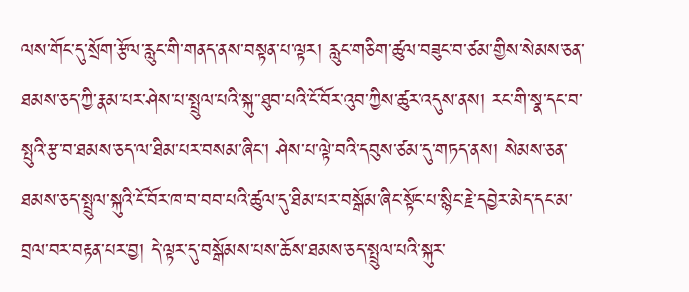ལས་གོང་དུ་སྲོག་རྩོལ་རླུང་གི་གནད་ནས་བསྟན་པ་ལྟར། རླུང་གཅིག་ཚུལ་བཟུང་བ་ཙམ་གྱིས་སེམས་ཅན་ཐམས་ཅད་ཀྱི་རྣམ་པར་ཤེས་པ་སྤྲུལ་པའི་སྐུ་་ཐུབ་པའི་ངོ་བོར་འུབ་ཀྱིས་ཚུར་འདུས་ནས། རང་གི་སྣ་དང་བ་སྤུའི་རྩ་བ་ཐམས་ཅད་ལ་ཐིམ་པར་བསམ་ཞིང་། ཤེས་པ་ལྟེ་བའི་དབུས་ཙམ་དུ་གཏད་ནས། སེམས་ཅན་ཐམས་ཅད་སྤྲུལ་སྐུའི་ངོ་བོར་ཁ་བ་བབ་པའི་ཚུལ་དུ་ཐིམ་པར་བསྒོམ་ཞིང་སྟོང་པ་སྙིང་རྗེ་དབྱེར་མེད་དང་མ་བྲལ་བར་བརྟན་པར་བྱ། དེ་ལྟར་དུ་བསྒོམས་པས་ཆོས་ཐམས་ཅད་སྤྲུལ་པའི་སྐུར་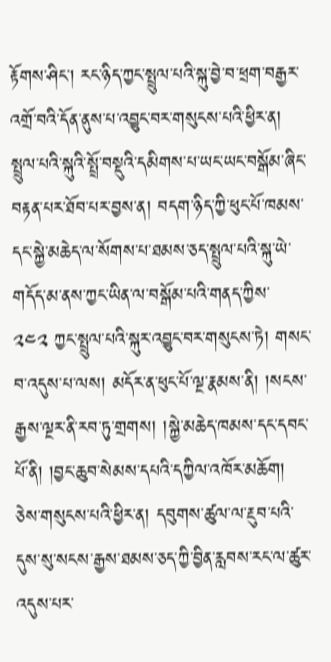རྟོགས་ཤིང་། རང་ཉིད་ཀྱང་སྤྲུལ་པའི་སྐུ་བྱེ་བ་ཕྲག་བརྒྱར་འགྲོ་བའི་དོན་ནུས་པ་འབྱུང་བར་གསུངས་པའི་ཕྱིར་ན། སྤྲུལ་པའི་སྐུའི་སྤྲོ་བསྡུའི་དམིགས་པ་ཡང་ཡང་བསྒོམ་ཞིང་བརྟན་པར་ཐོབ་པར་བྱས་ན། བདག་ཉིད་ཀྱི་ཕུང་པོ་ཁམས་དང་སྐྱེ་མཆེད་ལ་སོགས་པ་ཐམས་ཅད་སྤྲུལ་པའི་སྐུ་ཡེ་གདོད་མ་ནས་ཀྱང་ཡིན་ལ་བསྒོམ་པའི་གནད་ཀྱིས་
༢༤༢ ཀྱང་སྤྲུལ་པའི་སྐུར་འབྱུང་བར་གསུངས་ཏེ། གསང་བ་འདུས་པ་ལས། མདོར་ན་ཕུང་པོ་ལྔ་རྣམས་ནི། །སངས་རྒྱས་ལྔར་ནི་རབ་ཏུ་གྲགས། །སྐྱེ་མཆེད་ཁམས་དང་དབང་པོ་ནི། །བྱང་ཆུབ་སེམས་དཔའི་དཀྱིལ་འཁོར་མཆོག། ཅེས་གསུངས་པའི་ཕྱིར་ན། དབུགས་ཚུལ་ལ་རྔུབ་པའི་དུས་སུ་སངས་རྒྱས་ཐམས་ཅད་ཀྱི་བྱིན་རླབས་རང་ལ་ཚུར་འདུས་པར་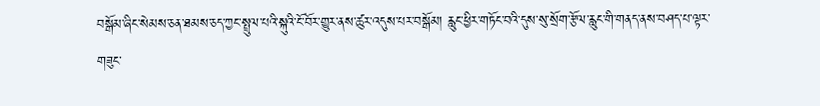བསྒོམ་ཞིང་སེམས་ཅན་ཐམས་ཅད་ཀྱང་སྤྲུལ་པའི་སྐུའི་ངོ་བོར་གྱུར་ནས་ཚུར་འདུས་པར་བསྒོམ། རླུང་ཕྱིར་གཏོང་བའི་དུས་སུ་སྲོག་རྩོལ་རླུང་གི་གནད་ནས་བཤད་པ་ལྟར་གཟུང་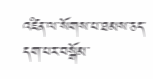འཛིན་ལ་སོགས་པ་ཐམས་ཅད་དག་པར་བསྒོམ་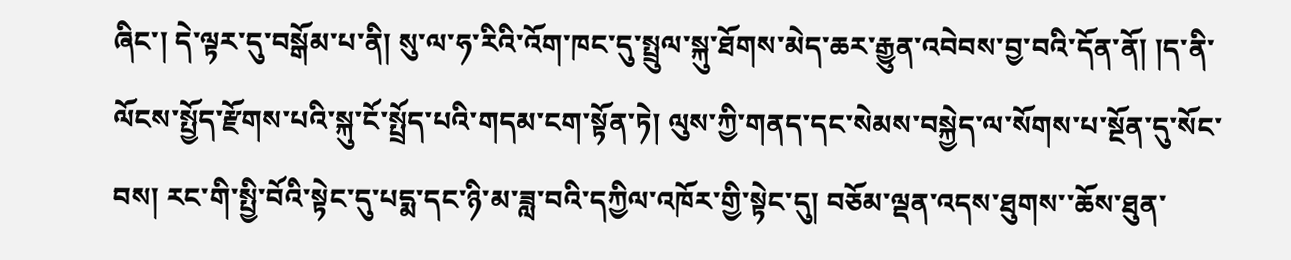ཞིང་། དེ་ལྟར་དུ་བསྒོམ་པ་ནི། སུ་ལ་ཧ་རིའི་འོག་ཁང་དུ་སྤྲུལ་སྐུ་ཐོགས་མེད་ཆར་རྒྱུན་འབེབས་བྱ་བའི་དོན་ནོ། །ད་ནི་ལོངས་སྤྱོད་རྫོགས་པའི་སྐུ་ངོ་སྤྲོད་པའི་གདམ་ངག་སྟོན་ཏེ། ལུས་ཀྱི་གནད་དང་སེམས་བསྐྱེད་ལ་སོགས་པ་སྔོན་དུ་སོང་བས། རང་གི་སྤྱི་བོའི་སྟེང་དུ་པདྨ་དང་ཉི་མ་ཟླ་བའི་དཀྱིལ་འཁོར་གྱི་སྟེང་དུ། བཅོམ་ལྡན་འདས་ཐུགས་་ཆོས་ཐུན་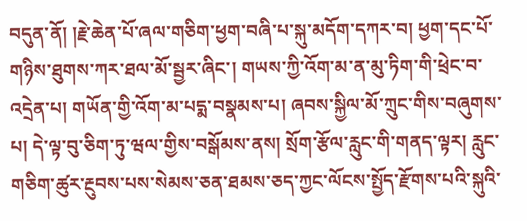བདུན་ནོ། །རྗེ་ཆེན་པོ་ཞལ་གཅིག་ཕྱག་བཞི་པ་སྐུ་མདོག་དཀར་བ། ཕྱག་དང་པོ་གཉིས་ཐུགས་ཀར་ཐལ་མོ་སྦྱར་ཞིང་། གཡས་ཀྱི་འོག་མ་ན་མུ་ཏིག་གི་ཕྲེང་བ་འདྲེན་པ། གཡོན་གྱི་འོག་མ་པདྨ་བསྣམས་པ། ཞབས་སྐྱིལ་མོ་ཀྲུང་གིས་བཞུགས་པ། དེ་ལྟ་བུ་ཅིག་ཏུ་ཝལ་གྱིས་བསྒོམས་ནས། སྲོག་རྩོལ་རླུང་གི་གནད་ལྟར། རླུང་གཅིག་ཚུར་རྔུབས་པས་སེམས་ཅན་ཐམས་ཅད་ཀྱང་ལོངས་སྤྱོད་རྫོགས་པའི་སྐུའི་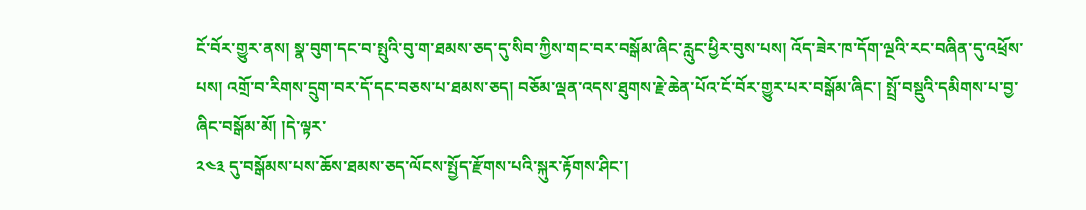ངོ་བོར་གྱུར་ནས། སྣ་བུག་དང་བ་སྤུའི་བུ་ག་ཐམས་ཅད་དུ་སིབ་ཀྱིས་གང་བར་བསྒོམ་ཞིང་རླུང་ཕྱིར་བུས་པས། འོད་ཟེར་ཁ་དོག་ལྔའི་རང་བཞིན་དུ་འཕྲོས་པས། འགྲོ་བ་རིགས་དྲུག་བར་དོ་དང་བཅས་པ་ཐམས་ཅད། བཅོམ་ལྡན་འདས་ཐུགས་རྗེ་ཆེན་པོའ་ངོ་བོར་གྱུར་པར་བསྒོམ་ཞིང་། སྤྲོ་བསྡུའི་དམིགས་པ་བྱ་ཞིང་བསྒོམ་མོ། །དེ་ལྟར་
༢༤༣ དུ་བསྒོམས་པས་ཆོས་ཐམས་ཅད་ལོངས་སྤྱོད་རྫོགས་པའི་སྐུར་རྟོགས་ཤིང་།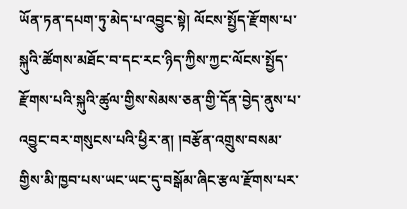ཡོན་ཏན་དཔག་ཏུ་མེད་པ་འབྱུང་སྟེ། ལོངས་སྤྱོད་རྫོགས་པ་སྐུའི་ཚོགས་མཐོང་བ་དང་རང་ཉིད་ཀྱིས་ཀྱང་ལོངས་སྤྱོད་རྫོགས་པའི་སྐུའི་ཚུལ་གྱིས་སེམས་ཅན་གྱི་དོན་བྱེད་ནུས་པ་འབྱུང་བར་གསུངས་པའི་ཕྱིར་ན། །བརྩོན་འགྲུས་བསམ་གྱིས་མི་ཁྱབ་པས་ཡང་ཡང་དུ་བསྒོམ་ཞིང་རྩལ་རྫོགས་པར་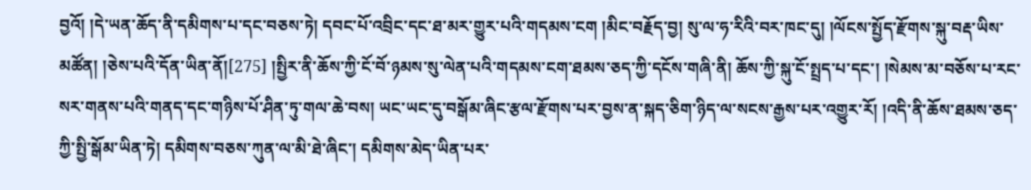བྱའོ། །དེ་ཡན་ཆོད་ནི་དམིགས་པ་དང་བཅས་ཏེ། དབང་པོ་འབྲིང་དང་ཐ་མར་གྱུར་པའི་གདམས་ངག །མིང་བརྗོད་བྱ། སུ་ལ་ཧ་རིའི་བར་ཁང་དུ། །ལོངས་སྤྱོད་རྫོགས་སྐུ་བརྡ་ཡིས་མཚོན། །ཅེས་པའི་དོན་ཡིན་ནོ།[275] །སྤྱིར་ནི་ཆོས་ཀྱི་ངོ་བོ་ཉམས་སུ་ལེན་པའི་གདམས་ངག་ཐམས་ཅད་ཀྱི་དངོས་གཞི་ནི། ཆོས་ཀྱི་སྐུ་ངོ་སྤྲད་པ་དང་། །སེམས་མ་བཅོས་པ་རང་སར་གནས་པའི་གནད་དང་གཉིས་པོ་ཤིན་ཏུ་གལ་ཆེ་བས། ཡང་ཡང་དུ་བསྒོམ་ཞིང་རྩལ་རྫོགས་པར་བྱས་ན་སྐད་ཅིག་ཉིད་ལ་སངས་རྒྱས་པར་འགྱུར་རོ། །འདི་ནི་ཆོས་ཐམས་ཅད་ཀྱི་སྤྱི་སྒོམ་ཡིན་ཏེ། དམིགས་བཅས་ཀུན་ལ་མི་ཐེ་ཞིང་། དམིགས་མེད་ཡིན་པར་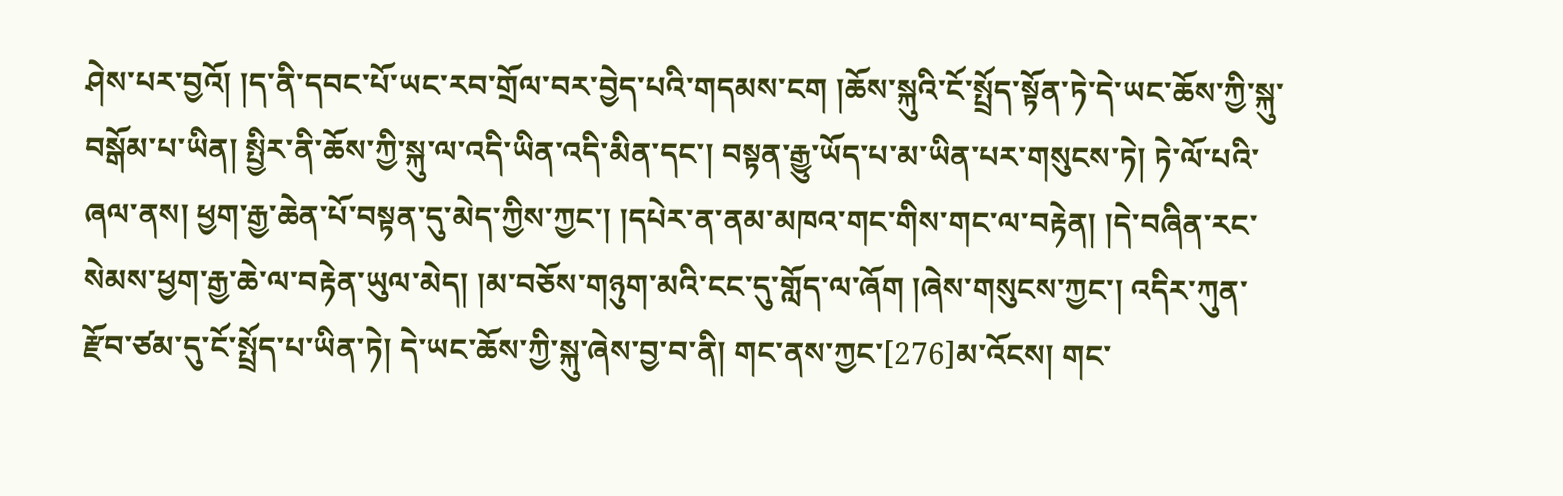ཤེས་པར་བྱའོ། །ད་ནི་དབང་པོ་ཡང་རབ་གྲོལ་བར་བྱེད་པའི་གདམས་ངག །ཆོས་སྐུའི་ངོ་སྤྲོད་སྟོན་ཏེ་དེ་ཡང་ཆོས་ཀྱི་སྐུ་བསྒོམ་པ་ཡིན། སྤྱིར་ནི་ཆོས་ཀྱི་སྐུ་ལ་འདི་ཡིན་འདི་མིན་དང་། བསྟན་རྒྱུ་ཡོད་པ་མ་ཡིན་པར་གསུངས་ཏེ། ཏེ་ལོ་པའི་ཞལ་ནས། ཕྱག་རྒྱ་ཆེན་པོ་བསྟན་དུ་མེད་ཀྱིས་ཀྱང་། །དཔེར་ན་ནམ་མཁའ་གང་གིས་གང་ལ་བརྟེན། །དེ་བཞིན་རང་སེམས་ཕྱག་རྒྱ་ཆེ་ལ་བརྟེན་ཡུལ་མེད། །མ་བཅོས་གཉུག་མའི་ངང་དུ་གློད་ལ་ཞོག །ཞེས་གསུངས་ཀྱང་། འདིར་ཀུན་རྫོབ་ཙམ་དུ་ངོ་སྤྲོད་པ་ཡིན་ཏེ། དེ་ཡང་ཆོས་ཀྱི་སྐུ་ཞེས་བྱ་བ་ནི། གང་ནས་ཀྱང་[276]མ་འོངས། གང་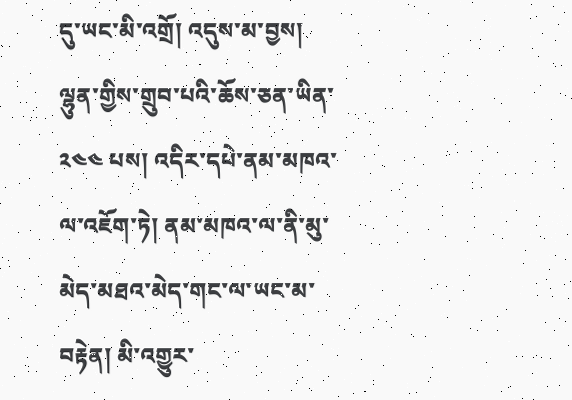དུ་ཡང་མི་འགྲོ། འདུས་མ་བྱས། ལྷུན་གྱིས་གྲུབ་པའི་ཆོས་ཅན་ཡིན་
༢༤༤ པས། འདིར་དཔེ་ནམ་མཁའ་ལ་འཇོག་ཏེ། ནམ་མཁའ་ལ་ནི་མུ་མེད་མཐའ་མེད་གང་ལ་ཡང་མ་བརྟེན། མི་འགྱུར་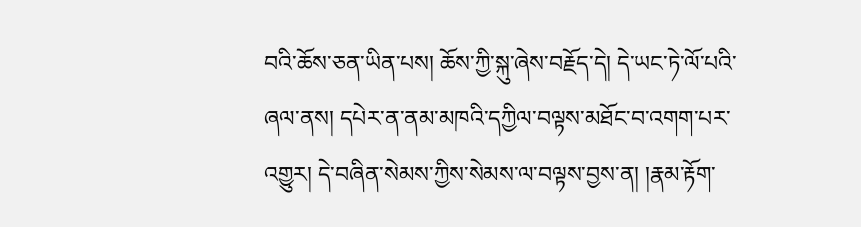བའི་ཆོས་ཅན་ཡིན་པས། ཆོས་ཀྱི་སྐུ་ཞེས་བརྗོད་དེ། དེ་ཡང་ཏེ་ལོ་པའི་ཞལ་ནས། དཔེར་ན་ནམ་མཁའི་དཀྱིལ་བལྟས་མཐོང་བ་འགག་པར་འགྱུར། དེ་བཞིན་སེམས་ཀྱིས་སེམས་ལ་བལྟས་བྱས་ན། །རྣམ་རྟོག་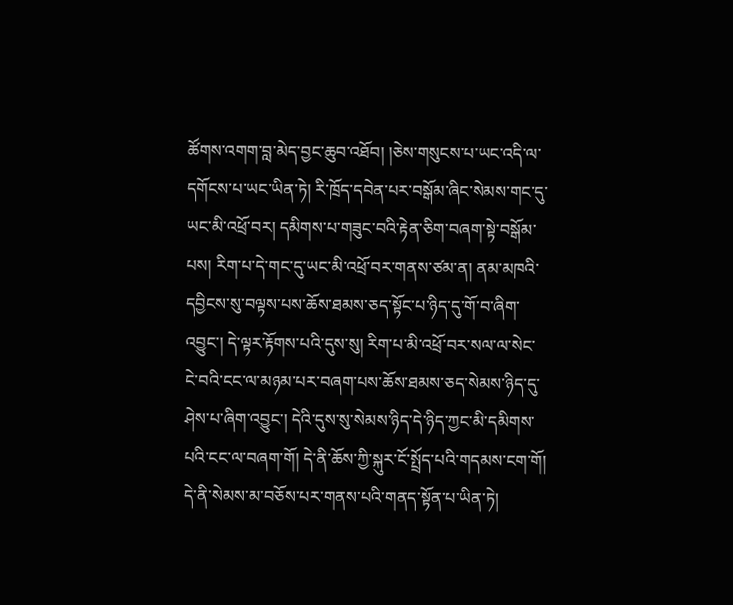ཚོགས་འགག་བླ་མེད་བྱང་ཆུབ་འཐོབ། །ཅེས་གསུངས་པ་ཡང་འདི་ལ་དགོངས་པ་ཡང་ཡིན་ཏེ། རི་ཁྲོད་དབེན་པར་བསྒོམ་ཞིང་སེམས་གང་དུ་ཡང་མི་འཕྲོ་བར། དམིགས་པ་གཟུང་བའི་རྟེན་ཅིག་བཞག་སྟེ་བསྒོམ་པས། རིག་པ་དེ་གང་དུ་ཡང་མི་འཕྲོ་བར་གནས་ཙམ་ན། ནམ་མཁའི་དབྱིངས་སུ་བལྟས་པས་ཆོས་ཐམས་ཅད་སྟོང་པ་ཉིད་དུ་གོ་བ་ཞིག་འབྱུང་། དེ་ལྟར་རྟོགས་པའི་དུས་སུ། རིག་པ་མི་འཕྲོ་བར་སལ་ལ་སེང་ངེ་བའི་ངང་ལ་མཉམ་པར་བཞག་པས་ཆོས་ཐམས་ཅད་སེམས་ཉིད་དུ་ཤེས་པ་ཞིག་འབྱུང་། དེའི་དུས་སུ་སེམས་ཉིད་དེ་ཉིད་ཀྱང་མི་དམིགས་པའི་ངང་ལ་བཞག་གོ། དེ་ནི་ཆོས་ཀྱི་སྐུར་ངོ་སྤྲོད་པའི་གདམས་ངག་གོ། དེ་ནི་སེམས་མ་བཅོས་པར་གནས་པའི་གནད་སྟོན་པ་ཡིན་ཏེ།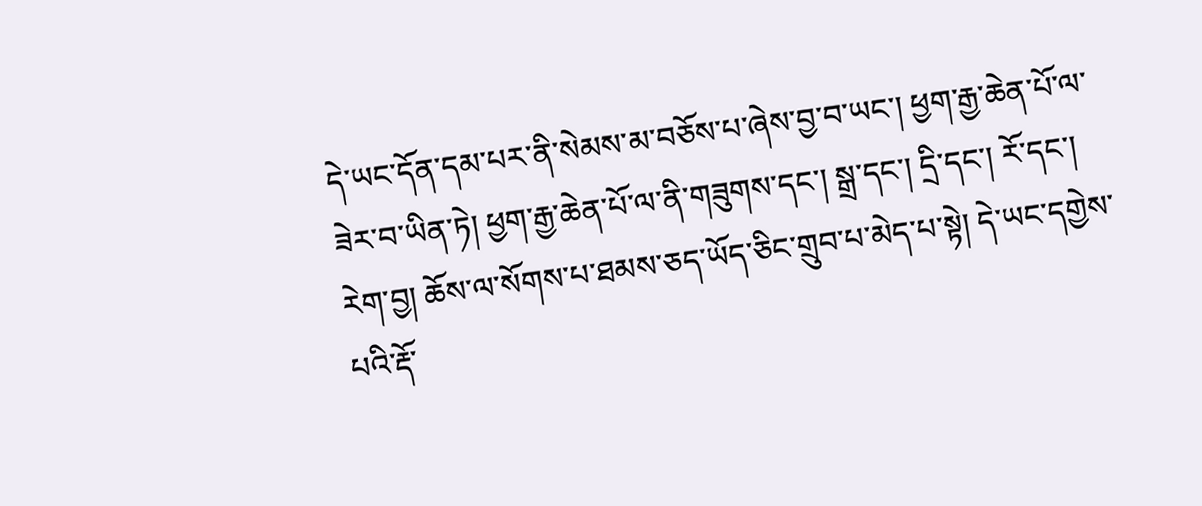དེ་ཡང་དོན་དམ་པར་ནི་སེམས་མ་བཅོས་པ་ཞེས་བྱ་བ་ཡང་། ཕྱག་རྒྱ་ཆེན་པོ་ལ་ཟེར་བ་ཡིན་ཏེ། ཕྱག་རྒྱ་ཆེན་པོ་ལ་ནི་གཟུགས་དང་། སྒྲ་དང་། དྲི་དང་། རོ་དང་། རེག་བྱ། ཆོས་ལ་སོགས་པ་ཐམས་ཅད་ཡོད་ཅིང་གྲུབ་པ་མེད་པ་སྟེ། དེ་ཡང་དགྱེས་པའི་རྡོ་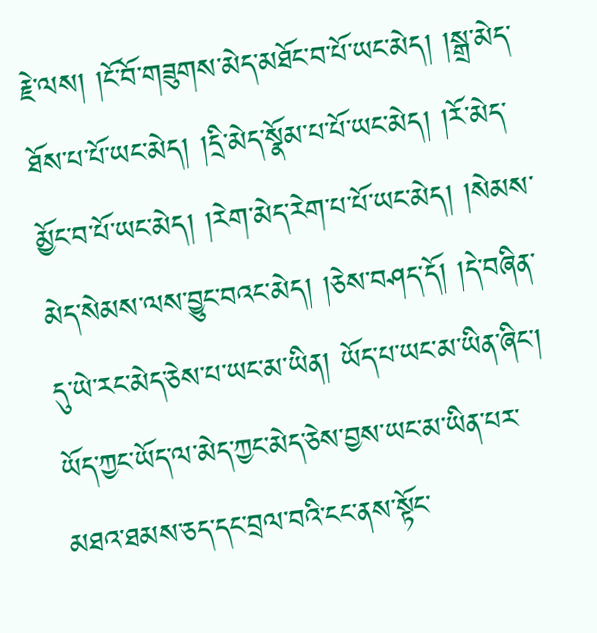རྗེ་ལས། །ངོ་བོ་གཟུགས་མེད་མཐོང་བ་པོ་ཡང་མེད། །སྒྲ་མེད་ཐོས་པ་པོ་ཡང་མེད། །དྲི་མེད་སྣོམ་པ་པོ་ཡང་མེད། །རོ་མེད་མྱོང་བ་པོ་ཡང་མེད། །རེག་མེད་རེག་པ་པོ་ཡང་མེད། །སེམས་མེད་སེམས་ལས་བྱུང་བའང་མེད། །ཅེས་བཤད་དོ། །དེ་བཞིན་དུ་ཡེ་རང་མེད་ཅེས་པ་ཡང་མ་ཡིན། ཡོད་པ་ཡང་མ་ཡིན་ཞིང་། ཡོད་ཀྱང་ཡོད་ལ་མེད་ཀྱང་མེད་ཅེས་བྱས་ཡང་མ་ཡིན་པར་མཐའ་ཐམས་ཅད་དང་བྲལ་བའི་ངང་ནས་སྟོང་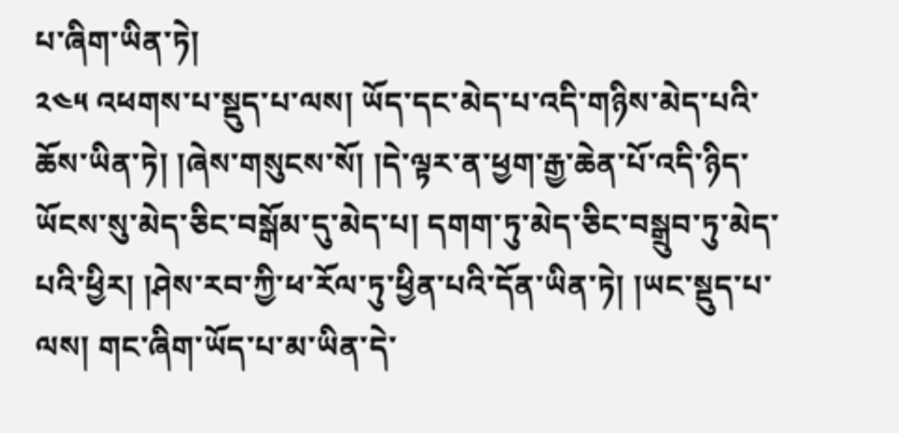པ་ཞིག་ཡིན་ཏེ།
༢༤༥ འཕགས་པ་སྡུད་པ་ལས། ཡོད་དང་མེད་པ་འདི་གཉིས་མེད་པའི་ཆོས་ཡིན་ཏེ། །ཞེས་གསུངས་སོ། །དེ་ལྟར་ན་ཕྱག་རྒྱ་ཆེན་པོ་འདི་ཉིད་ཡོངས་སུ་མེད་ཅིང་བསྒོམ་དུ་མེད་པ། དགག་ཏུ་མེད་ཅིང་བསྒྲུབ་ཏུ་མེད་པའི་ཕྱིར། །ཤེས་རབ་ཀྱི་ཕ་རོལ་ཏུ་ཕྱིན་པའི་དོན་ཡིན་ཏེ། །ཡང་སྡུད་པ་ལས། གང་ཞིག་ཡོད་པ་མ་ཡིན་དེ་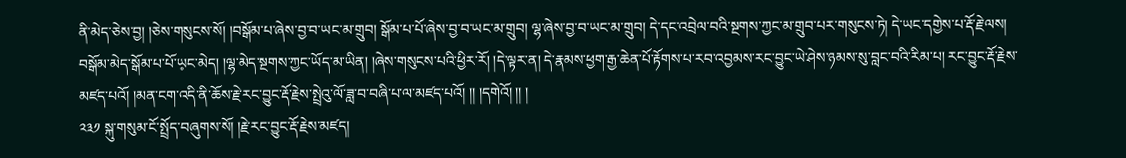ནི་མེད་ཅེས་བྱ། །ཅེས་གསུངས་སོ། །བསྒོམ་པ་ཞེས་བྱ་བ་ཡང་མ་གྲུབ། སྒོམ་པ་པོ་ཞེས་བྱ་བ་ཡང་མ་གྲུབ། ལྷ་ཞེས་བྱ་བ་ཡང་མ་གྲུབ། དེ་དང་འབྲེལ་བའི་སྔགས་ཀྱང་མ་གྲུབ་པར་གསུངས་ཏེ། དེ་ཡང་དགྱེས་པ་རྡོ་རྗེ་ལས། བསྒོམ་མེད་སྒོམ་པ་པོ་ཡ༷ང་མེད། །ལྷ་མེད་སྔགས་ཀྱང་ཡོད་མ་ཡིན། །ཞེས་གསུངས་པའི་ཕྱིར་རོ། །དེ་ལྟར་ན། དེ་རྣམས་ཕྱག་རྒྱ་ཆེན་པོ་རྟོགས་པ་རབ་འབྱམས་རང་བྱུང་ཡེ་ཤེས་ཉམས་སུ་བླང་བའི་རིམ་པ། རང་བྱུང་རྡོ་རྗེས་མཛད་པའོ། །མན་ངག་འདི་ནི་ཆོས་རྗེ་རང་བྱུང་རྡོ་རྗེས་སྤྲེའུ་ལོ་ཟླ་བ་བཞི་པ་ལ་མཛད་པའོ། །། །དགེའོ། །། །
༢༣༡ སྐུ་གསུམ་ངོ་སྤྲོད་བཞུགས་སོ། །རྗེ་རང་བྱུང་རྡོ་རྗེས་མཛད།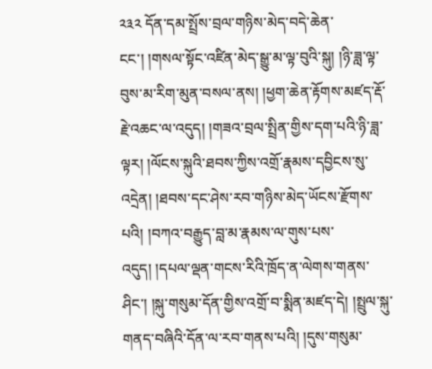༢༣༢ དོན་དམ་སྤྲོས་བྲལ་གཉིས་མེད་བདེ་ཆེན་ངང་། །གསལ་སྟོང་འཛིན་མེད་སྒྱུ་མ་ལྟ་བུའི་སྐུ། །ཉི་ཟླ་ལྟ་བུས་མ་རིག་མུན་བསལ་ནས། །ཕྱག་ཆེན་རྟོགས་མཛད་རྡོ་རྗེ་འཆང་ལ་འདུད། །གཟའ་བྲལ་སྤྲིན་གྱིས་དག་པའི་ཉི་ཟླ་ལྟར། །ལོངས་སྐུའི་ཐབས་ཀྱིས་འགྲོ་རྣམས་དབྱིངས་སུ་འདྲེན། །ཐབས་དང་ཤེས་རབ་གཉིས་མེད་ཡོངས་རྫོགས་པའི། །བཀའ་བརྒྱུད་བླ་མ་རྣམས་ལ་གུས་པས་འདུད། །དཔལ་ལྡན་གངས་རིའི་ཁྲོད་ན་ལེགས་གནས་ཤིང་། །སྐུ་གསུམ་དོན་གྱིས་འགྲོ་བ་སྨིན་མཛད་དེ། །སྤྲུལ་སྐུ་གནད་བཞིའི་དོན་ལ་རབ་གནས་པའི། །དུས་གསུམ་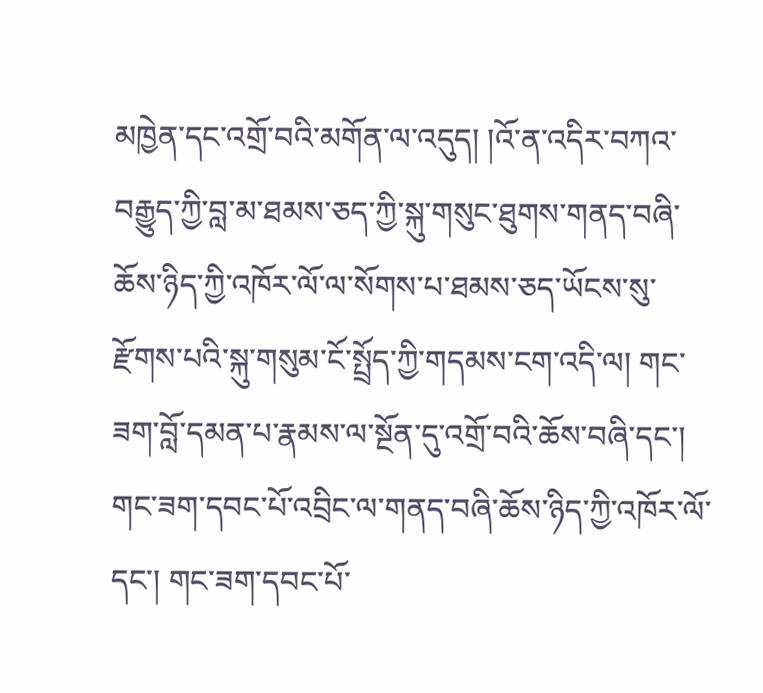མཁྱེན་དང་འགྲོ་བའི་མགོན་ལ་འདུད། །འོ་ན་འདིར་བཀའ་བརྒྱུད་ཀྱི་བླ་མ་ཐམས་ཅད་ཀྱི་སྐུ་གསུང་ཐུགས་གནད་བཞི་ཆོས་ཉིད་ཀྱི་འཁོར་ལོ་ལ་སོགས་པ་ཐམས་ཅད་ཡོངས་སུ་རྫོགས་པའི་སྐུ་གསུམ་ངོ་སྤྲོད་ཀྱི་གདམས་ངག་འདི་ལ། གང་ཟག་བློ་དམན་པ་རྣམས་ལ་སྔོན་དུ་འགྲོ་བའི་ཆོས་བཞི་དང་། གང་ཟག་དབང་པོ་འབྲིང་ལ་གནད་བཞི་ཆོས་ཉིད་ཀྱི་འཁོར་ལོ་དང་། གང་ཟག་དབང་པོ་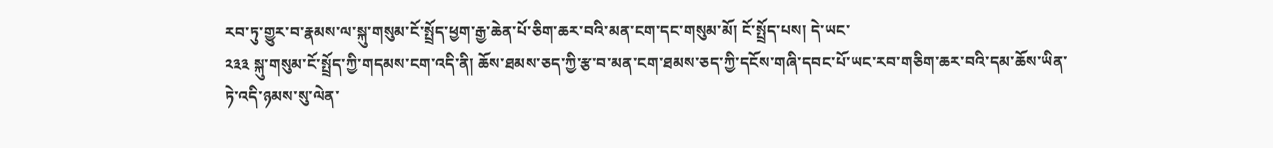རབ་ཏུ་གྱུར་བ་རྣམས་ལ་སྐུ་གསུམ་ངོ་སྤྲོད་ཕྱག་རྒྱ་ཆེན་པོ་ཅིག་ཆར་བའི་མན་ངག་དང་གསུམ་མོ། ངོ་སྤྲོད་པས། དེ་ཡང་
༢༣༣ སྐུ་གསུམ་ངོ་སྤྲོད་ཀྱི་གདམས་ངག་འདི་ནི། ཆོས་ཐམས་ཅད་ཀྱི་རྩ་བ་མན་ངག་ཐམས་ཅད་ཀྱི་དངོས་གཞི་དབང་པོ་ཡང་རབ་གཅིག་ཆར་བའི་དམ་ཆོས་ཡིན་ཏེ་འདི་ཉམས་སུ་ལེན་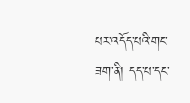པར་འདོད་པའི་གང་ཟག་ནི། དད་པ་དང་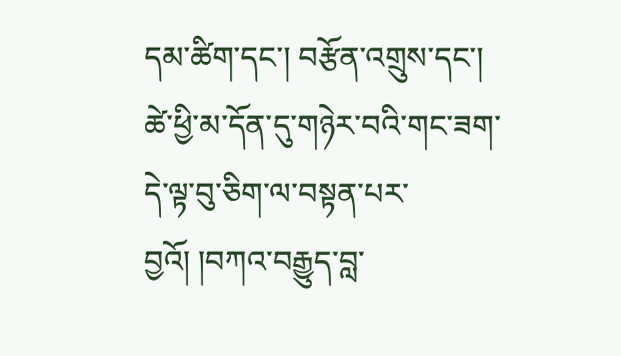དམ་ཚིག་དང་། བརྩོན་འགྲུས་དང་། ཚེ་ཕྱི་མ་དོན་དུ་གཉེར་བའི་གང་ཟག་དེ་ལྟ་བུ་ཅིག་ལ་བསྟན་པར་བྱའོ། །བཀའ་བརྒྱུད་བླ་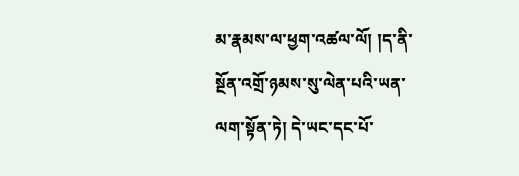མ་རྣམས་ལ་ཕྱག་འཚལ་ལོ། །ད་ནི་སྔོན་འགྲོ་ཉམས་སུ་ལེན་པའི་ཡན་ལག་སྟོན་ཏེ། དེ་ཡང་དང་པོ་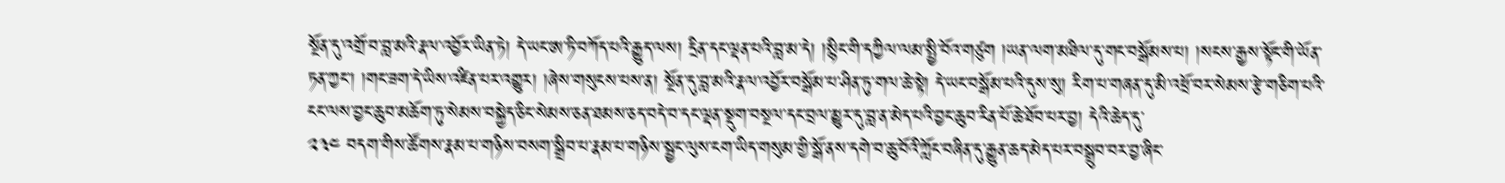སྔོན་དུ་འགྲོ་བ་བླ་མའི་རྣལ་འབྱོར་ཡིན་ཏེ། དེ་ཡང་ཨ་ཏི་བཀོད་པའི་རྒྱུད་ལས། དྲིན་དང་ལྡན་པའི་བླ་མ་དེ། །སྙིང་གི་དཀྱིལ་ལམ་སྤྱི་བོའ་གཙུག །ཡན་ལག་མཐིལ་དུ་གང་བསྒོམས་པ། །སངས་རྒྱས་སྟོང་གི་ཡོན་ཏན་ཀྱང་། །གང་ཟག་དེ་ཡིས་འཛིན་པར་འགྱུར། །ཞེས་གསུངས་པས་ན། སྔོན་དུ་བླ་མའི་རྣལ་འབྱོར་བསྒོམ་པ་ཤིན་ཏུ་གལ་ཆེ་སྟེ། དེ་ཡང་བསྒོམ་པའི་དུས་སུ། རིག་པ་གཞན་དུ་མི་འཕྲོ་བར་སེམས་རྩེ་གཅིག་པའི་ངང་ལས་བྱང་ཆུབ་མཆོག་ཏུ་སེམས་བསྐྱེད་ཅིང་སེམས་ཅན་ཐམས་ཅད་བདེ་བ་དང་ལྡན་སྡུག་བསྔལ་དང་བྲལ་མྱུར་དུ་བླ་ན་མེད་པའི་བྱང་ཆུབ་རིན་པོ་ཆེ་ཐོབ་པར་བྱ། དེའི་ཆེད་དུ་
༢༣༤ བདག་གིས་ཚོགས་རྣམ་པ་གཉིས་བསག་སྒྲིབ་པ་རྣམ་པ་གཉིས་སྦྱང་ལུས་ངག་ཡིད་གསུམ་གྱི་སྒོ་ནས་དགེ་བ་ཆུ་བོའི་ཀློང་བཞིན་དུ་རྒྱུན་ཆད་མེད་པར་བསྒྲུབ་བར་བྱ་ཞིང་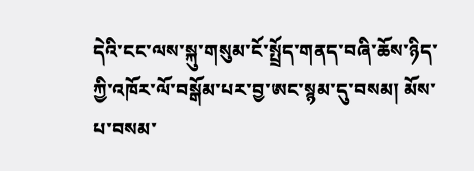དེའི་ངང་ལས་སྐུ་གསུམ་ངོ་སྤྲོད་གནད་བཞི་ཆོས་ཉིད་ཀྱི་འཁོར་ལོ་བསྒོམ་པར་བྱ་ཨང་སྙམ་དུ་བསམ། མོས་པ་བསམ་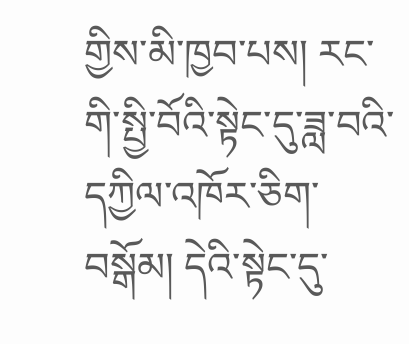གྱིས་མི་ཁྱབ་པས། རང་གི་སྤྱི་བོའི་སྟེང་དུ་ཟླ་བའི་དཀྱིལ་འཁོར་ཅིག་བསྒོམ། དེའི་སྟེང་དུ་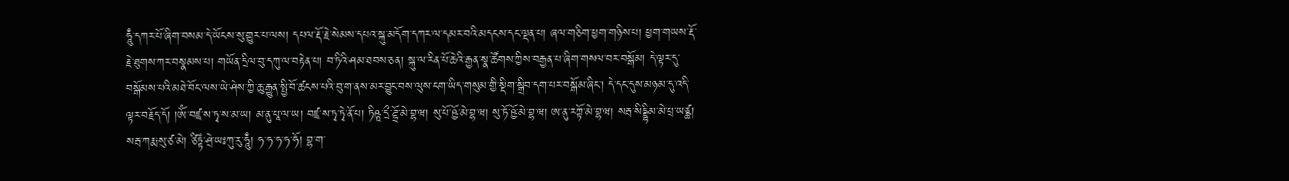ཧཱུྃ་དཀར་པོ་ཞིག་བསམ་དེ་ཡོངས་སུ་གྱུར་པ་ལས། དཔལ་རྡོ་རྗེ་སེམས་དཔའ་སྐུ་མདོག་དཀར་ལ་དམར་བའི་མདངས་དང་ལྡན་པ། ཞལ་གཅིག་ཕྱག་གཉིས་པ། ཕྱག་གཡས་རྡོ་རྗེ་ཐུགས་ཀར་བསྣམས་པ། གཡོན་དྲིལ་བུ་དཀུ་ལ་བརྟེན་པ། བ་ཏིའི་ཤམ་ཐབས་ཅན། སྐུ་ལ་རིན་པོ་ཆེའི་རྒྱན་སྣ་ཚོགས་ཀྱིས་བརྒྱན་པ་ཞིག་གསལ་བར་བསྒོམ། དེ་ལྟར་དུ་བསྒོམས་པའི་མཐེ་བོང་ལས་ཡེ་ཤེས་ཀྱི་ཆུ་རྒྱུན་སྤྱི་བོ་ཚངས་པའི་བུ་ག་ནས་མར་བྱུང་བས་ལུས་ངག་ཡིད་གསུམ་གྱི་སྡིག་སྒྲིབ་དག་པར་བསྒོམ་ཞིང་། དེ་དང་དུས་མཉམ་དུ་འདི་ལྟར་བརྗོད་དོ། །ༀ་བཛྲ་ས་ཏྭ་ས་མ་ཡ། མ་ནུ་པཱ་ལ་ཡ། བཛྲ་ས་ཏྭ་ཏྭེ་ནོ་པ། ཏིཥྛ་དྲྀ་ཌྷྲོ་མེ་བྷ་ཝ། སུ་པོ་ཥྱོ་མེ་བྷ་ཝ། སུ་ཏོ་ཥྱོ་མེ་བྷ་ཝ། ཨ་ནུ་རཀྟོ་མེ་བྷ་ཝ། སརྦ་སིདྡྷིམ་མེ་པྲ་ཡཙྪ། སརྦ་ཀརྨ་སུ་ཙ་མེ། ཙིཏྟཾ་ཤྲེ་ཡཿཀུ་རུ་ཧཱུྃ། ཧ་ཧ་ཧ་ཧ་ཧོ། བྷ་ག་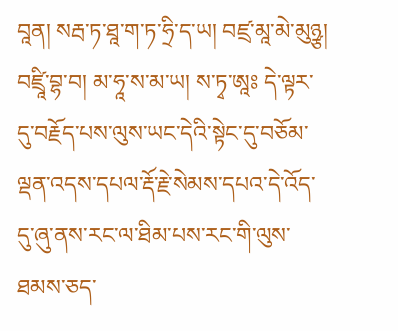བཱན། སརྦ་ཏ་ཐཱ་ག་ཏ་ཧྲི་ད་ཡ། བཛྲ་མཱ་མེ་མུཉྩ། བཛྲཱི་བྷ་བ། མ་ཧཱ་ས་མ་ཡ། ས་ཏྭ་ཨཱཿ དེ་ལྟར་དུ་བརྗོད་པས་ལུས་ཡང་དེའི་སྟེང་དུ་བཅོམ་ལྡན་འདས་དཔལ་རྡོ་རྗེ་སེམས་དཔའ་དེ་འོད་དུ་ཞུ་ནས་རང་ལ་ཐིམ་པས་རང་གི་ལུས་ཐམས་ཅད་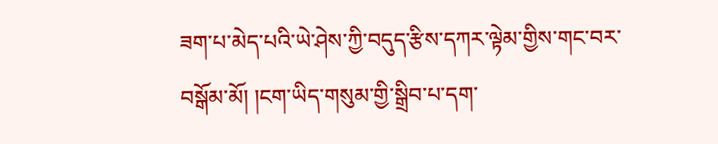ཟག་པ་མེད་པའི་ཡེ་ཤེས་ཀྱི་བདུད་རྩིས་དཀར་ལྟེམ་གྱིས་གང་བར་བསྒོམ་མོ། །ངག་ཡིད་གསུམ་གྱི་སྒྲིབ་པ་དག་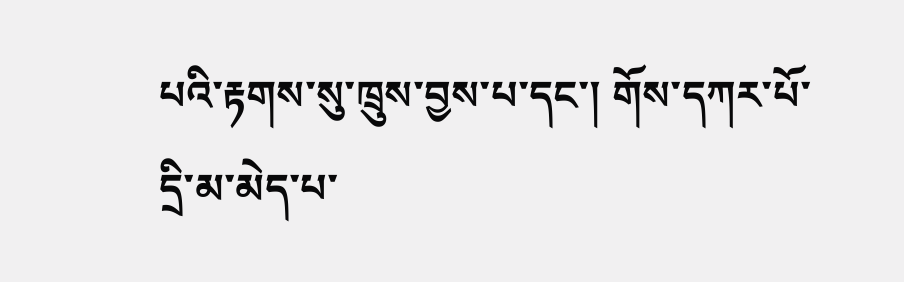པའི་རྟགས་སུ་ཁྲུས་བྱས་པ་དང་། གོས་དཀར་པོ་དྲི་མ་མེད་པ་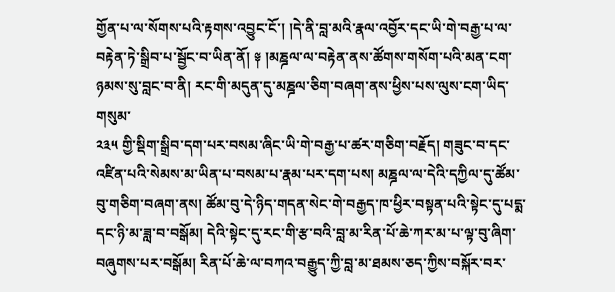གྱོན་པ་ལ་སོགས་པའི་རྟགས་འབྱུང་ངོ་། །དེ་ནི་བླ་མའི་རྣལ་འབྱོར་དང་ཡི་གེ་བརྒྱ་པ་ལ་བརྟེན་ཏེ་སྒྲིབ་པ་སྦྱོང་བ་ཡིན་ནོ། ༈ །མཎྜལ་ལ་བརྟེན་ནས་ཚོགས་གསོག་པའི་མན་ངག་ཉམས་སུ་བླང་བ་ནི། རང་གི་མདུན་དུ་མཎྜལ་ཅིག་བཞག་ནས་ཕྱིས་པས་ལུས་ངག་ཡིད་གསུམ་
༢༣༥ གྱི་སྡིག་སྒྲིབ་དག་པར་བསམ་ཞིང་ཡི་གེ་བརྒྱ་པ་ཚར་གཅིག་བརྗོད། གཟུང་བ་དང་འཛིན་པའི་སེམས་མ་ཡིན་པ་བསམ་པ་རྣམ་པར་དག་པས། མཎྜལ་ལ་དེའི་དཀྱིལ་དུ་ཚོམ་བུ་གཅིག་བཞག་ནས། ཚོམ་བུ་དེ་ཉིད་གདན་སེང་གེ་བརྒྱད་ཁ་ཕྱིར་བསྟན་པའི་སྟེང་དུ་པདྨ་དང་ཉི་མ་ཟླ་བ་བསྒོམ། དེའི་སྟེང་དུ་རང་གི་རྩ་བའི་བླ་མ་རིན་པོ་ཆེ་ཀར་མ་པ་ལྟ་བུ་ཞིག་བཞུགས་པར་བསྒོམ། རིན་པོ་ཆེ་ལ་བཀའ་བརྒྱུད་ཀྱི་བླ་མ་ཐམས་ཅད་ཀྱིས་བསྐོར་བར་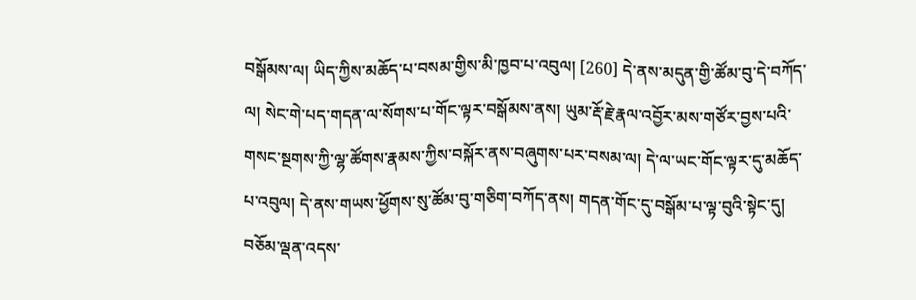བསྒོམས་ལ། ཡིད་ཀྱིས་མཆོད་པ་བསམ་གྱིས་མི་ཁྱབ་པ་འབུལ། [260] དེ་ནས་མདུན་གྱི་ཚོམ་བུ་དེ་བཀོད་ལ། སེང་གེ་པད་གདན་ལ་སོགས་པ་གོང་ལྟར་བསྒོམས་ནས། ཡུམ་རྡོ་རྗེ་རྣལ་འབྱོར་མས་གཙོར་བྱས་པའི་གསང་སྔགས་ཀྱི་ལྷ་ཚོགས་རྣམས་ཀྱིས་བསྐོར་ནས་བཞུགས་པར་བསམ་ལ། དེ་ལ་ཡང་གོང་ལྟར་དུ་མཆོད་པ་འབུལ། དེ་ནས་གཡས་ཕྱོགས་སུ་ཚོམ་བུ་གཅིག་བཀོད་ནས། གདན་གོང་དུ་བསྒོམ་པ་ལྟ་བུའི་སྟེང་དུ། བཅོམ་ལྡན་འདས་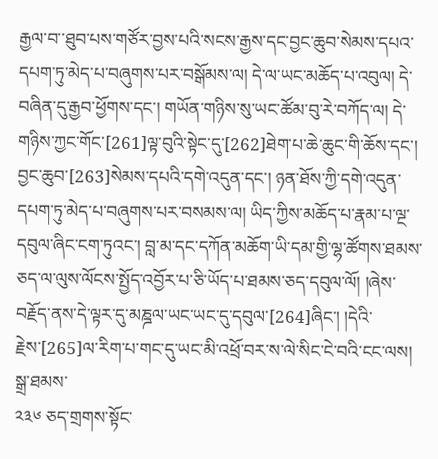རྒྱལ་བ་་ཐུབ་པས་གཙོར་བྱས་པའི་སངས་རྒྱས་དང་བྱང་ཆུབ་སེམས་དཔའ་དཔག་ཏུ་མེད་པ་བཞུགས་པར་བསྒོམས་ལ། དེ་ལ་ཡང་མཆོད་པ་འབུལ། དེ་བཞིན་དུ་རྒྱབ་ཕྱོགས་དང་། གཡོན་གཉིས་སུ་ཡང་ཚོམ་བུ་རེ་བཀོད་ལ། དེ་གཉིས་ཀྱང་གོང་[261]ལྟ་བུའི་སྟེང་དུ་[262]ཐེག་པ་ཆེ་ཆུང་གི་ཆོས་དང་། བྱང་ཆུབ་[263]སེམས་དཔའི་དགེ་འདུན་དང་། ཉན་ཐོས་ཀྱི་དགེ་འདུན་དཔག་ཏུ་མེད་པ་བཞུགས་པར་བསམས་ལ། ཡིད་ཀྱིས་མཆོད་པ་རྣམ་པ་ལྔ་དབུལ་ཞིང་ངག་ཏུའང་། བླ་མ་དང་དཀོན་མཆོག་ཡི་དམ་གྱི་ལྷ་ཚོགས་ཐམས་ཅད་ལ་ལུས་ལོངས་སྤྱོད་འབྱོར་པ་ཅི་ཡོད་པ་ཐམས་ཅད་དབུལ་ལོ། །ཞེས་བརྗོད་ནས་དེ་ལྟར་དུ་མཎྜལ་ཡང་ཡང་དུ་དབུལ་[264]ཞིང་། །དེའི་རྗེས་[265]ལ་རིག་པ་གང་དུ་ཡང་མི་འཕྲོ་བར་ས་ལེ་སིང་ངེ་བའི་ངང་ལས། སྒྲ་ཐམས་
༢༣༦ ཅད་གྲགས་སྟོང་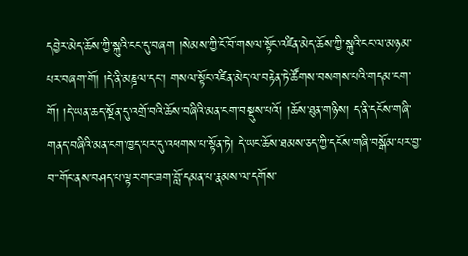དབྱེར་མེད་ཆོས་ཀྱི་སྐུའི་ངང་དུ་བཞག །སེམས་ཀྱི་ངོ་བོ་གསལ་སྟོང་འཛིན་མེད་ཆོས་ཀྱི་སྐུའི་ངང་ལ་མཉམ་པར་བཞག་གོ། །དེ་ནི་མཎྜལ་དང་། གསལ་སྟོང་འཛིན་མེད་ལ་བརྟེན་ཏེ་ཚོགས་བསགས་པའི་གདམ་ངག་གོ། །དེ་ཡན་ཆད་སྔོན་དུ་འགྲོ་བའི་ཆོས་བཞིའི་མན་ངག་བསྡུས་པའོ། །ཆོས་ཐུན་གཉིས། ད་ནི་དངོས་གཞི་གནད་བཞིའི་མན་ངག་ཁྱད་པར་དུ་འཕགས་པ་སྟོན་ཏེ། དེ་ཡང་ཆོས་ཐམས་ཅད་ཀྱི་དངོས་གཞི་བསྒོམ་པར་བྱ་བ་་གོང་ནས་བཤད་པ་ལྟར་གང་ཟག་བློ་དམན་པ་རྣམས་ལ་དགོས་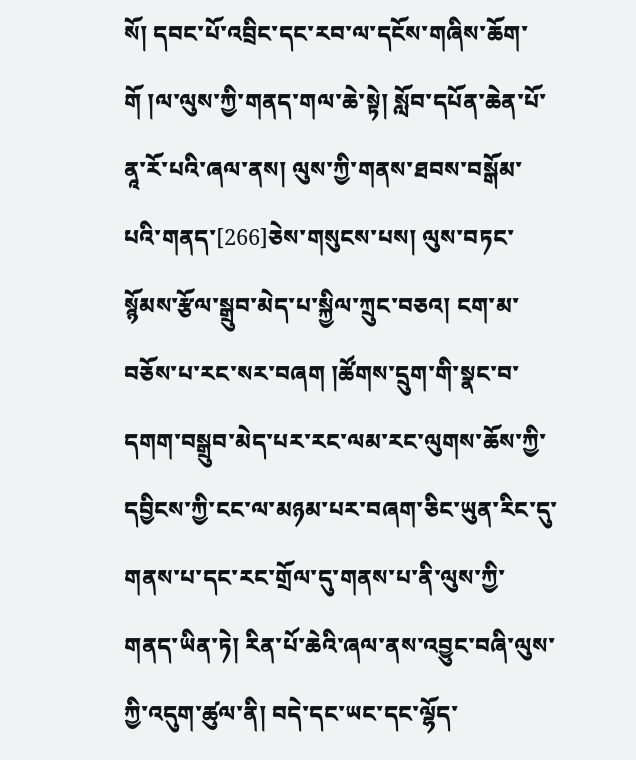སོ། དབང་པོ་འབྲིང་དང་རབ་ལ་དངོས་གཞིས་ཆོག་གོ །ལ་ལུས་ཀྱི་གནད་གལ་ཆེ་སྟེ། སློབ་དཔོན་ཆེན་པོ་ནཱ་རོ་པའི་ཞལ་ནས། ལུས་ཀྱི་གནས་ཐབས་བསྒོམ་པའི་གནད་[266]ཅེས་གསུངས་པས། ལུས་བཏང་སྙོམས་རྩོལ་སྒྲུབ་མེད་པ་སྐྱིལ་ཀྲུང་བཅའ། ངག་མ་བཅོས་པ་རང་སར་བཞག །ཚོགས་དྲུག་གི་སྣང་བ་དགག་བསྒྲུབ་མེད་པར་རང་ལམ་རང་ལུགས་ཆོས་ཀྱི་དབྱིངས་ཀྱི་ངང་ལ་མཉམ་པར་བཞག་ཅིང་ཡུན་རིང་དུ་གནས་པ་དང་རང་གྲོལ་དུ་གནས་པ་ནི་ལུས་ཀྱི་གནད་ཡིན་ཏེ། རིན་པོ་ཆེའི་ཞལ་ནས་འབྱུང་བཞི་ལུས་ཀྱི་འདུག་ཚུལ་ནི། བདེ་དང་ཡང་དང་ལྷོད་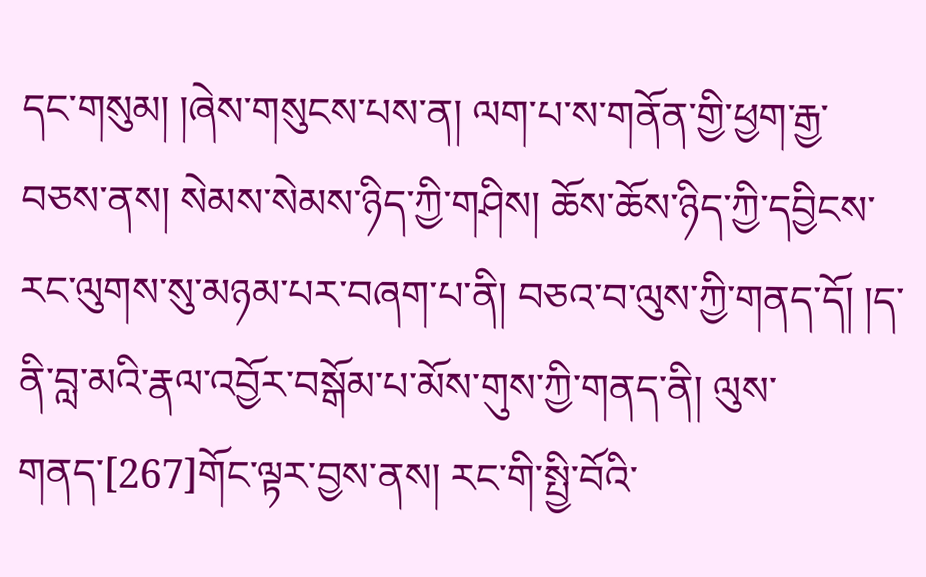དང་གསུམ། །ཞེས་གསུངས་པས་ན། ལག་པ་ས་གནོན་གྱི་ཕྱག་རྒྱ་བཅས་ནས། སེམས་སེམས་ཉིད་ཀྱི་གཤིས། ཆོས་ཆོས་ཉིད་ཀྱི་དབྱིངས་རང་ལུགས་སུ་མཉམ་པར་བཞག་པ་ནི། བཅའ་བ་ལུས་ཀྱི་གནད་དོ། །ད་ནི་བླ་མའི་རྣལ་འབྱོར་བསྒོམ་པ་མོས་གུས་ཀྱི་གནད་ནི། ལུས་གནད་[267]གོང་ལྟར་བྱས་ནས། རང་གི་སྤྱི་བོའི་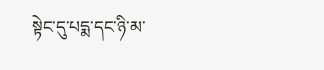སྟེང་དུ་པདྨ་དང་ཉི་མ་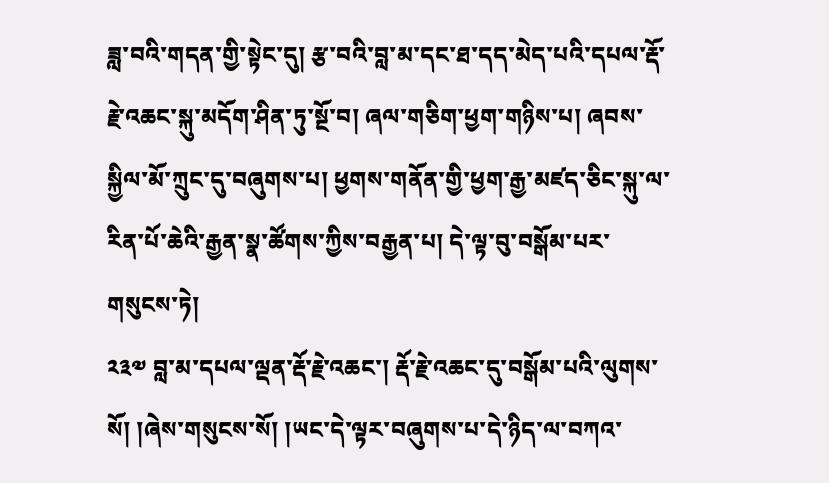ཟླ་བའི་གདན་གྱི་སྟེང་དུ། རྩ་བའི་བླ་མ་དང་ཐ་དད་མེད་པའི་དཔལ་རྡོ་རྗེ་འཆང་སྐུ་མདོག་ཤིན་ཏུ་སྔོ་བ། ཞལ་གཅིག་ཕྱག་གཉིས་པ། ཞབས་སྐྱིལ་མོ་ཀྲུང་དུ་བཞུགས་པ། ཕྱགས་གནོན་གྱི་ཕྱག་རྒྱ་མཛད་ཅིང་སྐུ་ལ་རིན་པོ་ཆེའི་རྒྱན་སྣ་ཚོགས་ཀྱིས་བརྒྱན་པ། དེ་ལྟ་བུ་བསྒོམ་པར་གསུངས་ཏེ།
༢༣༧ བླ་མ་དཔལ་ལྡན་རྡོ་རྗེ་འཆང་། རྡོ་རྗེ་འཆང་དུ་བསྒོམ་པའི་ལུགས་སོ། །ཞེས་གསུངས་སོ། །ཡང་དེ་ལྟར་བཞུགས་པ་དེ་ཉིད་ལ་བཀའ་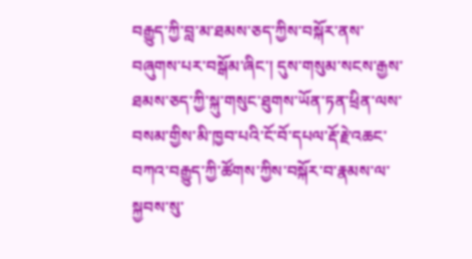བརྒྱུད་ཀྱི་བླ་མ་ཐམས་ཅད་ཀྱིས་བསྐོར་ནས་བཞུགས་པར་བསྒོམ་ཞིང་། དུས་གསུམ་སངས་རྒྱས་ཐམས་ཅད་ཀྱི་སྐུ་གསུང་ཐུགས་ཡོན་ཏན་ཕྲིན་ལས་བསམ་གྱིས་མི་ཁྱབ་པའི་ངོ་བོ་དཔལ་རྡོ་རྗེ་འཆང་བཀའ་བརྒྱུད་ཀྱི་ཚོགས་ཀྱིས་བསྐོར་བ་རྣམས་ལ་སྐྱབས་སུ་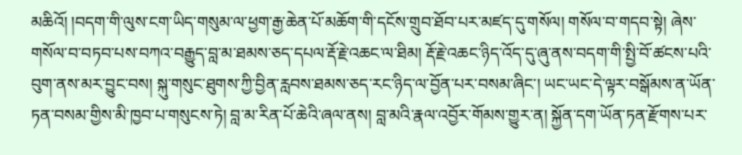མཆིའོ། །བདག་གི་ལུས་ངག་ཡིད་གསུམ་ལ་ཕྱག་རྒྱ་ཆེན་པོ་མཆོག་གི་དངོས་གྲུབ་ཐོབ་པར་མཛད་དུ་གསོལ། གསོལ་བ་གདབ་སྟེ། ཞེས་གསོལ་བ་བཏབ་པས་བཀའ་བརྒྱུད་བླ་མ་ཐམས་ཅད་དཔལ་རྡོ་རྗེ་འཆང་ལ་ཐིམ། རྡོ་རྗེ་འཆང་ཉིད་འོད་དུ་ཞུ་ནས་བདག་གི་སྤྱི་བོ་ཚངས་པའི་བུག་ནས་མར་བྱུང་བས། སྐུ་གསུང་ཐུགས་ཀྱི་བྱིན་རླབས་ཐམས་ཅད་རང་ཉིད་ལ་བྱོན་པར་བསམ་ཞིང་། ཡང་ཡང་དེ་ལྟར་བསྒོམས་ན་ཡོན་ཏན་བསམ་གྱིས་མི་ཁྱབ་པ་གསུངས་ཏེ། བླ་མ་རིན་པོ་ཆེའི་ཞལ་ནས། བླ་མའི་རྣལ་འབྱོར་གོམས་གྱུར་ན། སྐྱོན་དག་ཡོན་ཏན་རྫོགས་པར་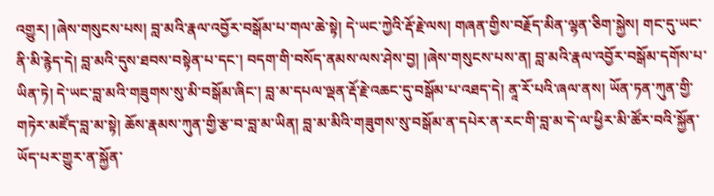འགྱུར། །ཞེས་གསུངས་པས། བླ་མའི་རྣལ་འབྱོར་བསྒོམ་པ་གལ་ཆེ་སྟེ། དེ་ཡང་ཀྱེའི་རྡོ་རྗེ་ལས། གཞན་གྱིས་བརྗོད་མིན་ལྷན་ཅིག་སྐྱེས། གང་དུ་ཡང་ནི་མི་རྙེད་དེ། བླ་མའི་དུས་ཐབས་བསྟེན་པ་དང་། བདག་གི་བསོད་ནམས་ལས་ཤེས་བྱ། །ཞེས་གསུངས་པས་ན། བླ་མའི་རྣལ་འབྱོར་བསྒོམ་དགོས་པ་ཡིན་ཏེ། དེ་ཡང་བླ་མའི་གཟུགས་སུ་མི་བསྒོམ་ཞིང་། བླ་མ་དཔལ་ལྡན་རྡོ་རྗེ་འཆང་དུ་བསྒོམ་པ་འཐད་དེ། ནཱ་རོ་པའི་ཞལ་ནས། ཡོན་ཏན་ཀུན་གྱི་གཏེར་མཛོད་བླ་མ་སྟེ། ཆོས་རྣམས་ཀུན་གྱི་རྩ་བ་བླ་མ་ཡིན། བླ་མ་མིའི་གཟུགས་སུ་བསྒོམ་ན་དཔེར་ན་རང་གི་བླ་མ་དེ་ལ་ཕྱིར་མི་ཚོར་བའི་སྐྱོན་ཡོད་པར་གྱུར་ན་སྐྱོན་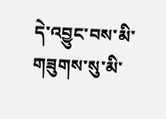དེ་འབྱུང་བས་མི་གཟུགས་སུ་མི་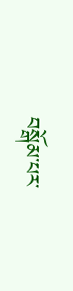བསྒོམ་པར་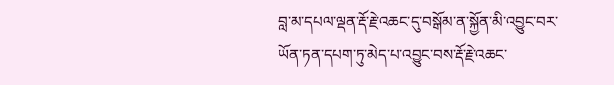བླ་མ་དཔལ་ལྡན་རྡོ་རྗེ་འཆང་དུ་བསྒོམ་ན་སྐྱོན་མི་འབྱུང་བར་ཡོན་ཏན་དཔག་ཏུ་མེད་པ་འབྱུང་བས་རྡོ་རྗེ་འཆང་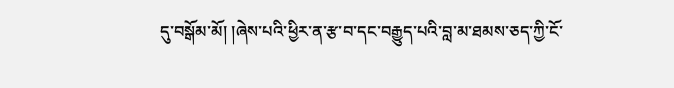དུ་བསྒོམ་མོ། །ཞེས་པའི་ཕྱིར་ན་རྩ་བ་དང་བརྒྱུད་པའི་བླ་མ་ཐམས་ཅད་ཀྱི་ངོ་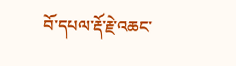བོ་དཔལ་རྡོ་རྗེ་འཆང་